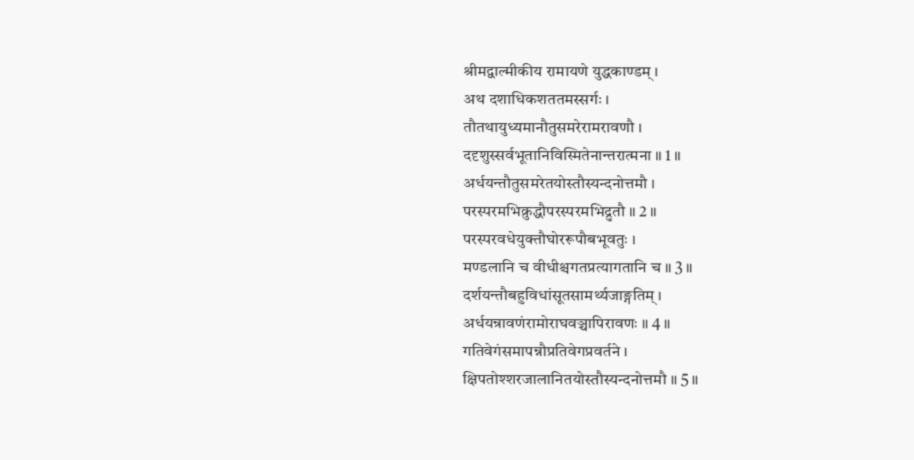श्रीमद्वाल्मीकीय रामायणे युद्धकाण्डम् ।
अथ दशाधिकशततमस्सर्गः ।
तौतथायुध्यमानौतुसमरेरामरावणौ ।
ददृशुस्सर्वभूतानिविस्मितेनान्तरात्मना ॥ 1 ॥
अर्धयन्तौतुसमरेतयोस्तौस्यन्दनोत्तमौ ।
परस्परमभिक्रुद्धौपरस्परमभिद्रुतौ ॥ 2 ॥
परस्परवधेयुक्तौघोररूपौबभूवतुः ।
मण्डलानि च वीधीश्चगतप्रत्यागतानि च ॥ 3 ॥
दर्शयन्तौबहुविधांसूतसामर्थ्यजाङ्गतिम् ।
अर्धयन्रावणंरामोराघवञ्चापिरावणः ॥ 4 ॥
गतिवेगंसमापन्नौप्रतिवेगप्रवर्तने ।
क्षिपतोश्शरजालानितयोस्तौस्यन्दनोत्तमौ ॥ 5 ॥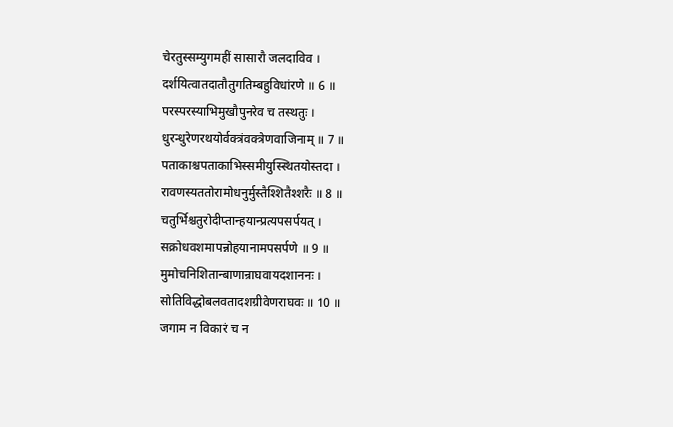चेरतुस्सम्युगमहीं सासारौ जलदाविव ।
दर्शयित्वातदातौतुगतिम्बहुविधांरणे ॥ 6 ॥
परस्परस्याभिमुखौपुनरेव च तस्थतुः ।
धुरन्धुरेणरथयोर्वक्त्रंवक्त्रेणवाजिनाम् ॥ 7 ॥
पताकाश्चपताकाभिस्समीयुस्स्थितयोस्तदा ।
रावणस्यततोरामोधनुर्मुस्तैश्शितैश्शरैः ॥ 8 ॥
चतुर्भिश्चतुरोदीप्तान्हयान्प्रत्यपसर्पयत् ।
सक्रोधवशमापन्नोहयानामपसर्पणे ॥ 9 ॥
मुमोचनिशितान्बाणान्राघवायदशाननः ।
सोतिविद्धोबलवतादशग्रीवेणराघवः ॥ 10 ॥
जगाम न विकारं च न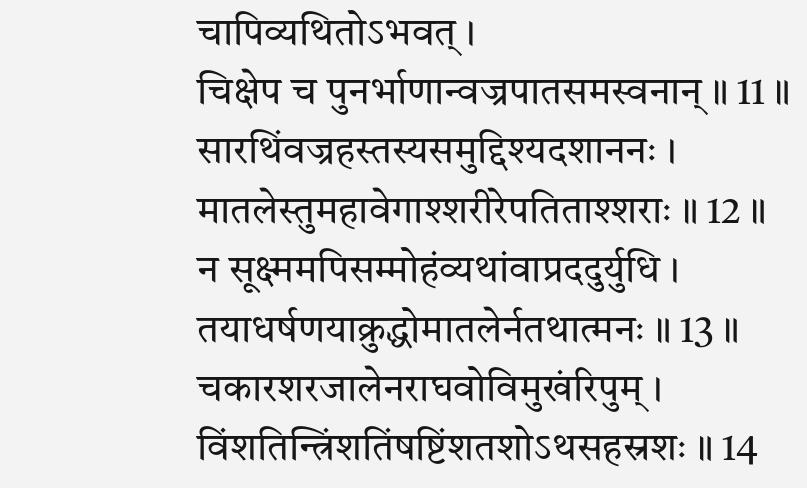चापिव्यथितोऽभवत् ।
चिक्षेप च पुनर्भाणान्वज्रपातसमस्वनान् ॥ 11 ॥
सारथिंवज्रहस्तस्यसमुद्दिश्यदशाननः ।
मातलेस्तुमहावेगाश्शरीरेपतिताश्शराः ॥ 12 ॥
न सूक्ष्ममपिसम्मोहंव्यथांवाप्रददुर्युधि ।
तयाधर्षणयाक्रुद्धोमातलेर्नतथात्मनः ॥ 13 ॥
चकारशरजालेनराघवोविमुखंरिपुम् ।
विंशतिन्त्रिंशतिंषष्टिंशतशोऽथसहस्रशः ॥ 14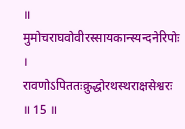॥
मुमोचराघवोवीरस्सायकान्स्यन्दनेरिपोः ।
रावणोऽपिततःक्रुद्धोरथस्थराक्षसेश्वरः ॥ 15 ॥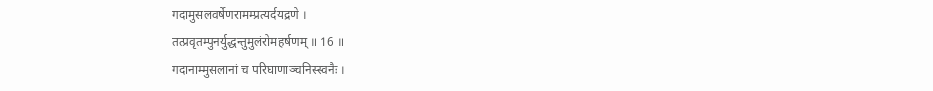गदामुसलवर्षेणरामम्प्रत्यर्दयद्रणे ।
तत्प्रवृतम्पुनर्युद्धन्तुमुलंरोमहर्षणम् ॥ 16 ॥
गदानाम्मुसलानां च परिघाणाञ्चनिस्स्वनैः ।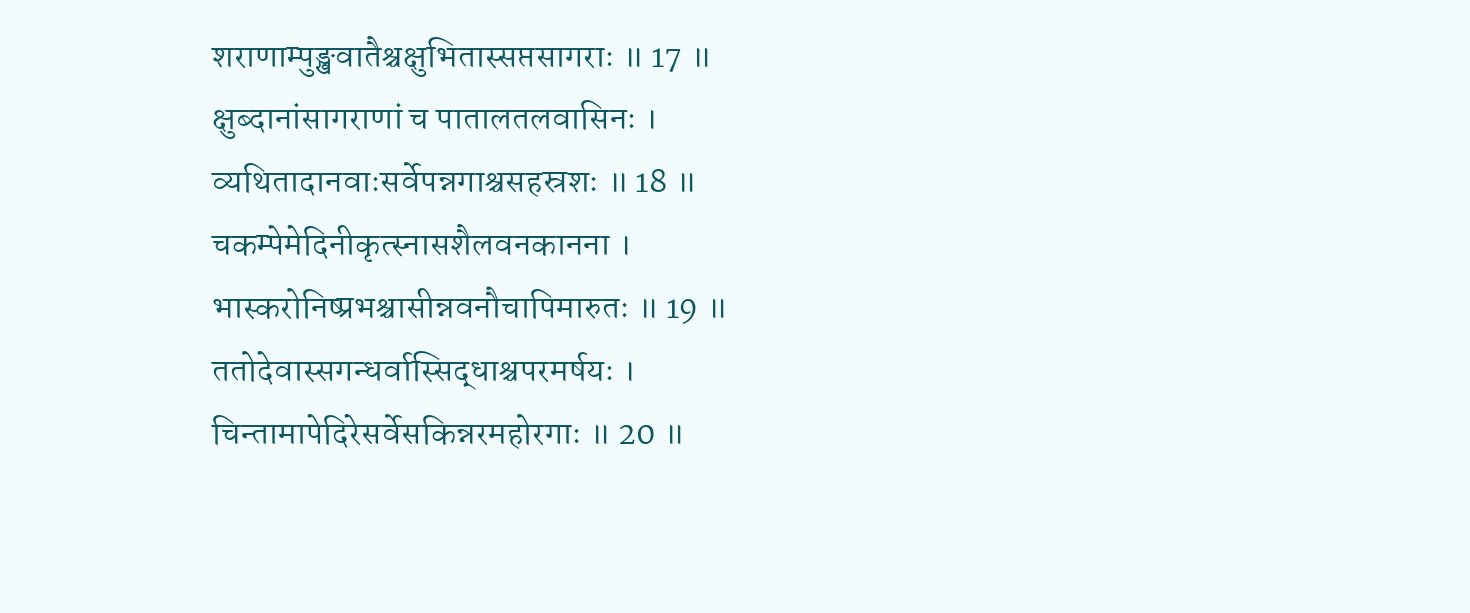शराणाम्पुङ्खवातैश्चक्षुभितास्सप्तसागराः ॥ 17 ॥
क्षुब्दानांसागराणां च पातालतलवासिनः ।
व्यथितादानवाःसर्वेपन्नगाश्चसहस्रशः ॥ 18 ॥
चकम्पेमेदिनीकृत्स्नासशैलवनकानना ।
भास्करोनिष्प्रभश्चासीन्नवनौचापिमारुतः ॥ 19 ॥
ततोदेवास्सगन्धर्वास्सिद्धाश्चपरमर्षयः ।
चिन्तामापेदिरेसर्वेसकिन्नरमहोरगाः ॥ 20 ॥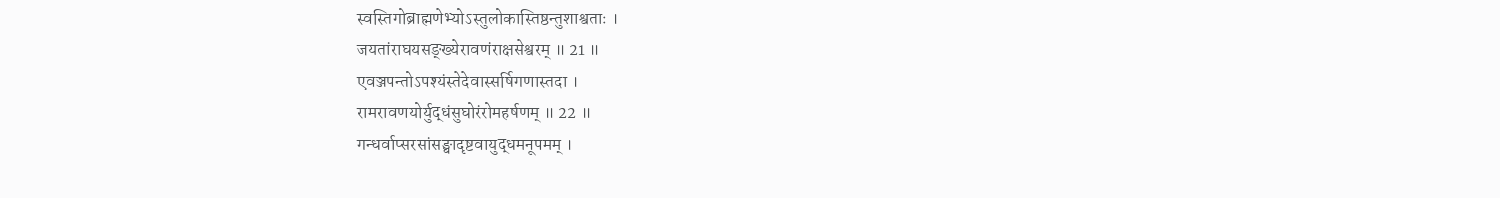स्वस्तिगोब्राह्मणेभ्योऽस्तुलोकास्तिष्ठन्तुशाश्वताः ।
जयतांराघयसङ्ख्येरावणंराक्षसेश्वरम् ॥ 21 ॥
एवञ्जपन्तोऽपश्यंस्तेदेवास्सर्षिगणास्तदा ।
रामरावणयोर्युद्धंसुघोरंरोमहर्षणम् ॥ 22 ॥
गन्धर्वाप्सरसांसङ्घादृष्टवायुद्धमनूपमम् ।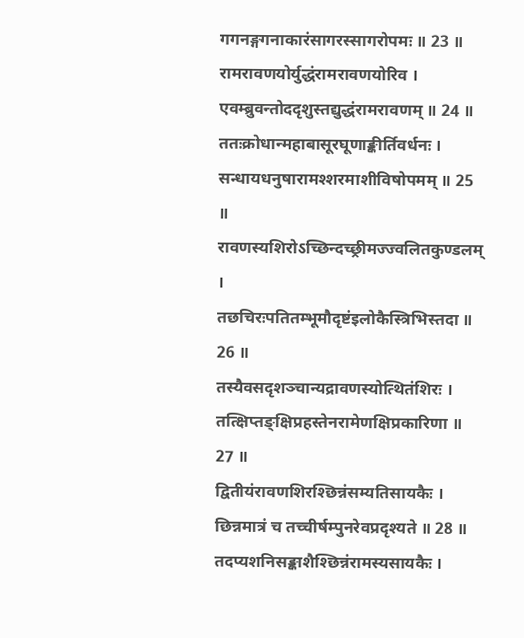गगनङ्गगनाकारंसागरस्सागरोपमः ॥ 23 ॥
रामरावणयोर्युद्धंरामरावणयोरिव ।
एवम्ब्रुवन्तोददृशुस्तद्युद्धंरामरावणम् ॥ 24 ॥
ततःक्रोधान्महाबासूरघूणाङ्कीर्तिवर्धनः ।
सन्धायधनुषारामश्शरमाशीविषोपमम् ॥ 25 ॥
रावणस्यशिरोऽच्छिन्दच्छ्रीमज्ज्वलितकुण्डलम् ।
तछचिरःपतितम्भूमौदृष्टंइलोकैस्त्रिभिस्तदा ॥ 26 ॥
तस्यैवसदृशञ्चान्यद्रावणस्योत्थितंशिरः ।
तत्क्षिप्तङ्क्षिप्रहस्तेनरामेणक्षिप्रकारिणा ॥ 27 ॥
द्वितीयंरावणशिरश्छिन्नंसम्यतिसायकैः ।
छिन्नमात्रं च तच्चीर्षम्पुनरेवप्रदृश्यते ॥ 28 ॥
तदप्यशनिसङ्काशैश्छिन्नंरामस्यसायकैः ।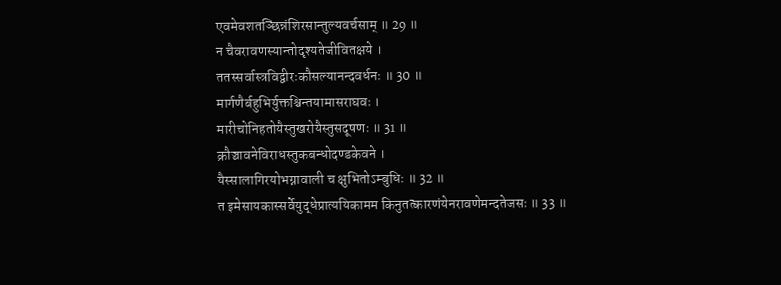एवमेवशतञ्छिन्नंशिरसान्तुल्यवर्चसाम् ॥ 29 ॥
न चैवरावणस्यान्तोदृश्यतेजीवितक्षये ।
ततस्सर्वास्त्रविद्वीरःकौसल्यानन्दवर्धनः ॥ 30 ॥
मार्गणैर्बहुभिर्युक्तश्चिन्तयामासराघवः ।
मारीचोनिहतोयैस्तुखरोयैस्तुसदूषणः ॥ 31 ॥
क्रौञ्चावनेविराधस्तुकबन्धोदण्डकेवने ।
यैस्सालागिरयोभग्नावाली च क्षुभितोऽम्बुधिः ॥ 32 ॥
त इमेसायकास्सर्वेयुद्धेप्रात्ययिकामम किनुतत्कारणंयेनरावणेमन्दतेजसः ॥ 33 ॥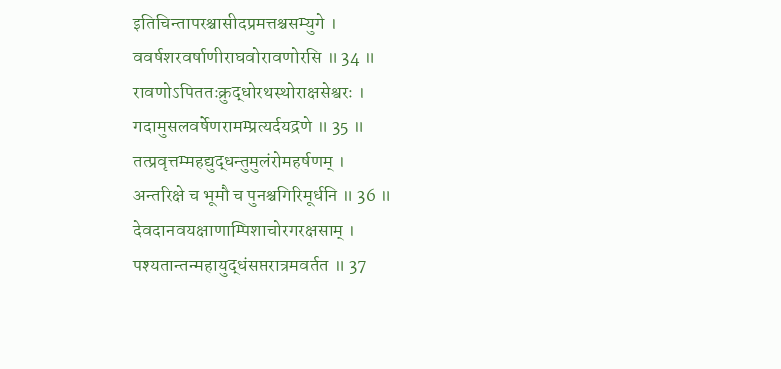इतिचिन्तापरश्चासीदप्रमत्तश्चसम्युगे ।
ववर्षशरवर्षाणीराघवोरावणोरसि ॥ 34 ॥
रावणोऽपिततःक्रुद्धोरथस्थोराक्षसेश्वरः ।
गदामुसलवर्षेणरामम्प्रत्यर्दयद्रणे ॥ 35 ॥
तत्प्रवृत्तम्महद्युद्धन्तुमुलंरोमहर्षणम् ।
अन्तरिक्षे च भूमौ च पुनश्चगिरिमूर्धनि ॥ 36 ॥
देवदानवयक्षाणाम्पिशाचोरगरक्षसाम् ।
पश्यतान्तन्महायुद्धंसप्तरात्रमवर्तत ॥ 37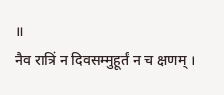॥
नैव रात्रिं न दिवसम्मुहूर्तं न च क्षणम् ।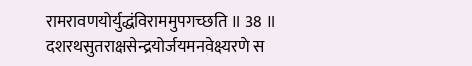रामरावणयोर्युद्धंविराममुपगच्छति ॥ 38 ॥
दशरथसुतराक्षसेन्द्रयोर्जयमनवेक्ष्यरणे स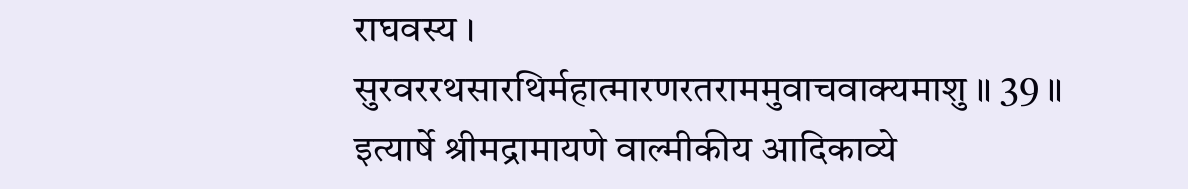राघवस्य ।
सुरवररथसारथिर्महात्मारणरतराममुवाचवाक्यमाशु ॥ 39 ॥
इत्यार्षे श्रीमद्रामायणे वाल्मीकीय आदिकाव्ये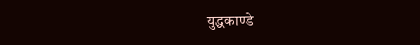युद्धकाण्डे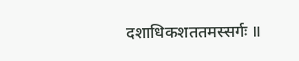दशाधिकशततमस्सर्गः ॥